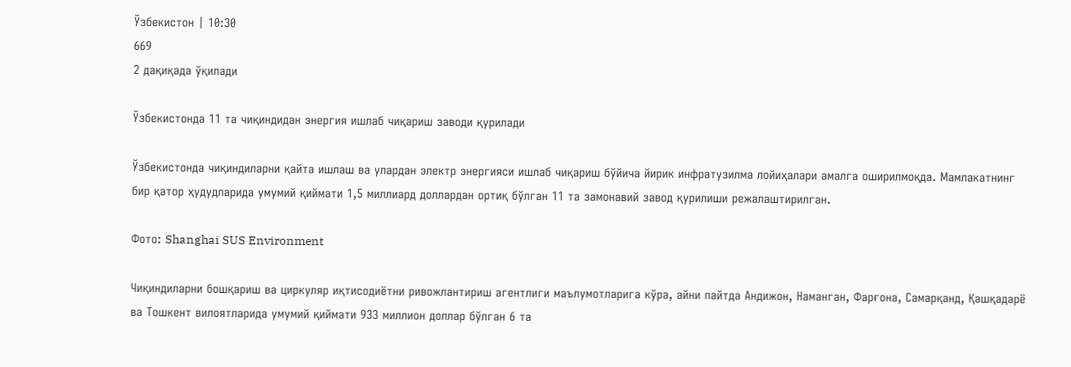Ўзбекистон | 10:30
669
2 дақиқада ўқилади

Ўзбекистонда 11 та чиқиндидан энергия ишлаб чиқариш заводи қурилади

Ўзбекистонда чиқиндиларни қайта ишлаш ва улардан электр энергияси ишлаб чиқариш бўйича йирик инфратузилма лойиҳалари амалга оширилмоқда. Мамлакатнинг бир қатор ҳудудларида умумий қиймати 1,5 миллиард доллардан ортиқ бўлган 11 та замонавий завод қурилиши режалаштирилган.

Фото: Shanghai SUS Environment

Чиқиндиларни бошқариш ва циркуляр иқтисодиётни ривожлантириш агентлиги маълумотларига кўра, айни пайтда Андижон, Наманган, Фарғона, Самарқанд, Қашқадарё ва Тошкент вилоятларида умумий қиймати 933 миллион доллар бўлган 6 та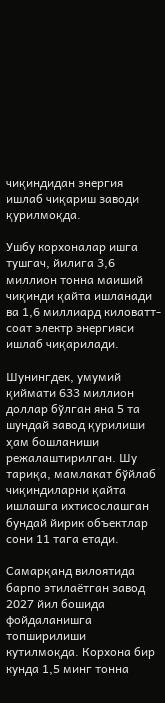чиқиндидан энергия ишлаб чиқариш заводи қурилмоқда.

Ушбу корхоналар ишга тушгач, йилига 3,6 миллион тонна маиший чиқинди қайта ишланади ва 1,6 миллиард киловатт-соат электр энергияси ишлаб чиқарилади.

Шунингдек, умумий қиймати 633 миллион доллар бўлган яна 5 та шундай завод қурилиши ҳам бошланиши режалаштирилган. Шу тариқа, мамлакат бўйлаб чиқиндиларни қайта ишлашга ихтисослашган бундай йирик объектлар сони 11 тага етади.

Самарқанд вилоятида барпо этилаётган завод 2027 йил бошида фойдаланишга топширилиши кутилмоқда. Корхона бир кунда 1,5 минг тонна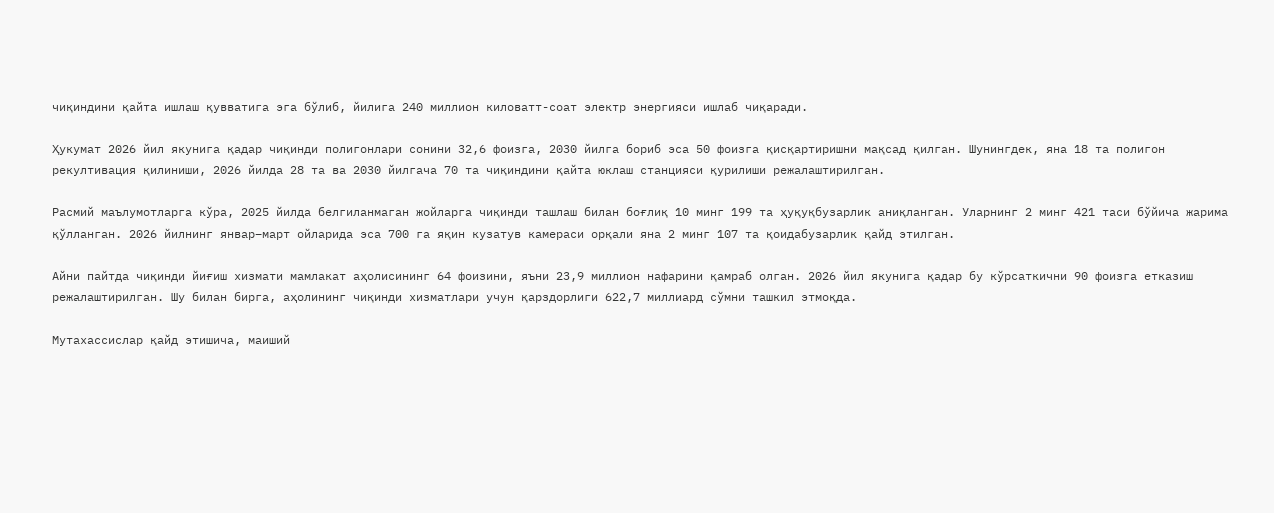чиқиндини қайта ишлаш қувватига эга бўлиб, йилига 240 миллион киловатт-соат электр энергияси ишлаб чиқаради.

Ҳукумат 2026 йил якунига қадар чиқинди полигонлари сонини 32,6 фоизга, 2030 йилга бориб эса 50 фоизга қисқартиришни мақсад қилган. Шунингдек, яна 18 та полигон рекултивация қилиниши, 2026 йилда 28 та ва 2030 йилгача 70 та чиқиндини қайта юклаш станцияси қурилиши режалаштирилган.

Расмий маълумотларга кўра, 2025 йилда белгиланмаган жойларга чиқинди ташлаш билан боғлиқ 10 минг 199 та ҳуқуқбузарлик аниқланган. Уларнинг 2 минг 421 таси бўйича жарима қўлланган. 2026 йилнинг январ–март ойларида эса 700 га яқин кузатув камераси орқали яна 2 минг 107 та қоидабузарлик қайд этилган.

Айни пайтда чиқинди йиғиш хизмати мамлакат аҳолисининг 64 фоизини, яъни 23,9 миллион нафарини қамраб олган. 2026 йил якунига қадар бу кўрсаткични 90 фоизга етказиш режалаштирилган. Шу билан бирга, аҳолининг чиқинди хизматлари учун қарздорлиги 622,7 миллиард сўмни ташкил этмоқда.

Мутахассислар қайд этишича, маиший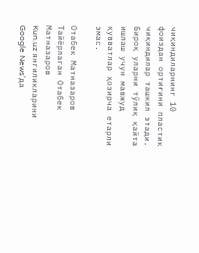чиқиндиларнинг 10 фоиздан ортиғини пластик чиқиндилар ташкил этади. Бироқ уларни тўлиқ қайта ишлаш учун мавжуд қувватлар ҳозирча етарли эмас.

Отабек Матназаров
Тайёрлаган Отабек Матназаров
Kun.uz янгиликларини Google News'да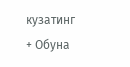кузатинг
+ Обуна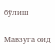бўлиш

Мавзуга оид